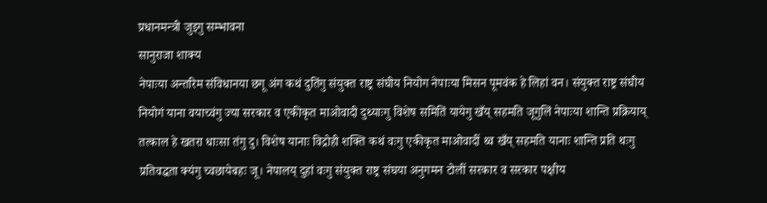प्रधानमन्त्री जुइगु सम्भावना
सानुराजा शाक्य
नेपाःया अन्तरिम संविधानया छगू अंग कथं दुतिंगु संयुक्त राष्ट्र संघीय नियोग नेपाःया मिसन पूमवंक हे लिहां वन। संयुक्त राष्ट्र संघीय नियोगं याना वयाच्वंगु ज्या सरकार व एकीकृत माओवादी दुथ्याःगु विशेष समितिं यायेगु खँय् सहमति जूगुलिं नेपाःया शान्ति प्रक्रियाय् तत्काल हे खतरा धाःसा तंगु दु। विशेष यानाः विद्रोही शक्ति कथं वःगु एकीकृत माओवादीं थ्व खँय् सहमति यानाः शान्ति प्रति थःगु प्रतिवद्धता क्यंगु च्वछायेबहः जू। नेपालय् दुहां वःगु संयुक्त राष्ट्र संघया अनुगमन टोलीं सरकार व सरकार पक्षीय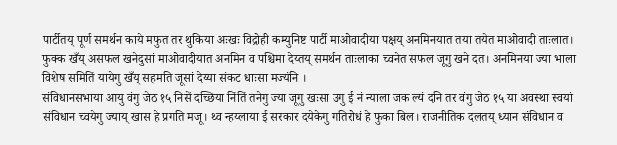पार्टीतय् पूर्ण समर्थन काये मफुत तर थुकिया अःखः विद्रोही कम्युनिष्ट पार्टी माओवादीया पक्षय् अनमिनयात तया तयेत माओवादी ताःलात। फुक्क खँय् असफल खनेदुसां माओवादीयात अनमिन व पश्चिमा देय्तय् समर्थन ताःलाका च्वनेत सफल जूगु खने दत। अनमिनया ज्या भाला विशेष समितिं यायेगु खँय् सहमति जूसां देय्या संकट धाःसा मज्यंनि ।
संविधानसभाया आयु वंगु जेठ १५ निसें दच्छिया निंतिं तनेगु ज्या जूगु खःसा उगु ई नं न्याला जक ल्यं दनि तर वंगु जेठ १५ या अवस्था स्वयां संविधान च्वयेगु ज्याय् खास हे प्रगति मजू। थ्व न्हय्लाया ई सरकार दयेकेगु गतिरोधं हे फुका बिल। राजनीतिक दलतय् ध्यान संविधान व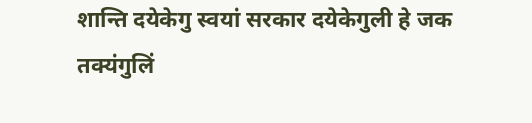शान्ति दयेकेगु स्वयां सरकार दयेकेगुली हे जक तक्यंगुलिं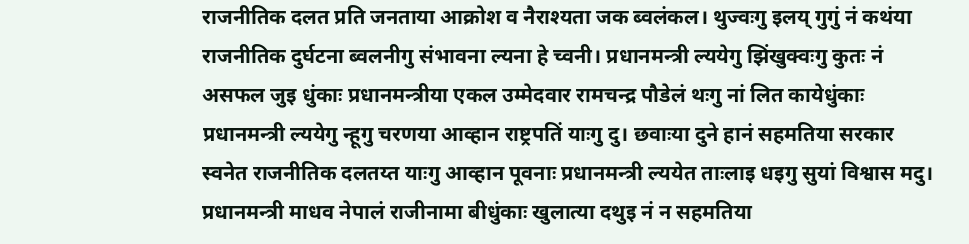राजनीतिक दलत प्रति जनताया आक्रोश व नैराश्यता जक ब्वलंकल। थुज्वःगु इलय् गुगुं नं कथंया राजनीतिक दुर्घटना ब्वलनीगु संभावना ल्यना हे च्वनी। प्रधानमन्त्री ल्ययेगु झिंखुक्वःगु कुतः नं असफल जुइ धुंकाः प्रधानमन्त्रीया एकल उम्मेदवार रामचन्द्र पौडेलं थःगु नां लित कायेधुंकाः प्रधानमन्त्री ल्ययेगु न्हूगु चरणया आव्हान राष्ट्रपतिं याःगु दु। छवाःया दुने हानं सहमतिया सरकार स्वनेत राजनीतिक दलतय्त याःगु आव्हान पूवनाः प्रधानमन्त्री ल्ययेत ताःलाइ धइगु सुयां विश्वास मदु। प्रधानमन्त्री माधव नेपालं राजीनामा बीधुंकाः खुलात्या दथुइ नं न सहमतिया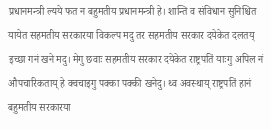प्रधानमन्त्री ल्यये फत न बहुमतीय प्रधानमन्त्री हे। शान्ति व संविधान सुनिश्चित यायेत सहमतीय सरकारया विकल्प मदु तर सहमतीय सरकार दयेकेत दलतय् इच्छा गनं खने मदु। मेगु छवाः सहमतीय सरकार दयेकेत राष्ट्रपतिं याःगु अपिल नं औपचारिकताय् हे क्वचाइगु पक्का पक्की खनेदु। थ्व अवस्थाय् राष्ट्रपतिं हानं बहुमतीय सरकारया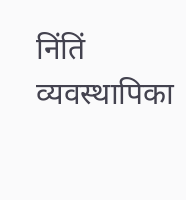निंतिं व्यवस्थापिका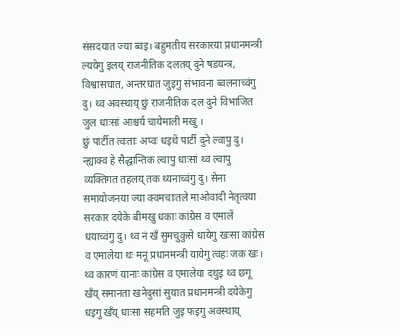संसदयात ज्या ब्वइ। बहुमतीय सरकारया प्रधानमन्त्री ल्ययेगु इलय् राजनीतिक दलतय् दुने षडयन्त्र, विश्वासघात, अन्तरघात जुइगु संभावना ब्वलनाच्वंगु दु। थ्व अवस्थाय् छुं राजनीतिक दल दुने विभाजित जुल धाःसां आश्चर्य चायेमाली मखु ।
छुं पार्टीत त्वःताः अप्वः धइथें पार्टी दुने ल्वापु दु। न्ह्याक्व हे सैद्धान्तिक ल्वापु धाःसां थ्व ल्वापु व्यक्तिगत तहलय् तक थ्यनाच्वंगु दु। सेना समायोजनया ज्या क्वमचाःतले माओवादी नेतृत्वया सरकार दयेके बीमखु धकाः कांग्रेस व एमालें धयाच्वंगु दु। थ्व नं खँ सुमचुकुसे धायेगु खःसा कांग्रेस व एमालेया थः मनू प्रधानमन्त्री यायेगु त्वहः जक खः। थ्व कारणं यानाः कांग्रेस व एमालेया दथुइ थ्व छगू खँय् समानता खनेदुसां सुयात प्रधानमन्त्री दयेकेगु धइगु खँय् धाःसा सहमति जुइ फइगु अवस्थाय्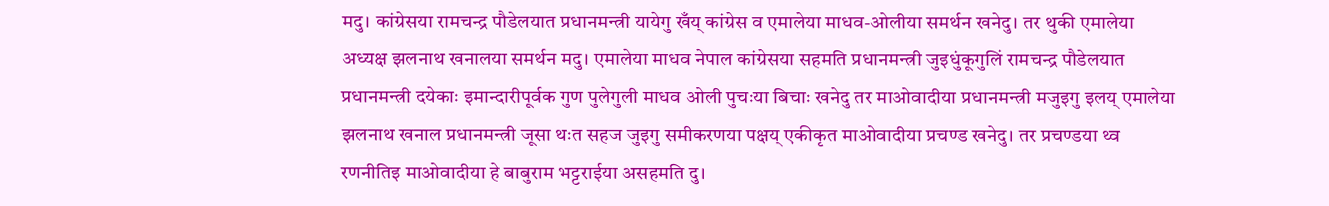मदु। कांग्रेसया रामचन्द्र पौडेलयात प्रधानमन्त्री यायेगु खँय् कांग्रेस व एमालेया माधव-ओलीया समर्थन खनेदु। तर थुकी एमालेया अध्यक्ष झलनाथ खनालया समर्थन मदु। एमालेया माधव नेपाल कांग्रेसया सहमति प्रधानमन्त्री जुइधुंकूगुलिं रामचन्द्र पौडेलयात प्रधानमन्त्री दयेकाः इमान्दारीपूर्वक गुण पुलेगुली माधव ओली पुचःया बिचाः खनेदु तर माओवादीया प्रधानमन्त्री मजुइगु इलय् एमालेया झलनाथ खनाल प्रधानमन्त्री जूसा थःत सहज जुइगु समीकरणया पक्षय् एकीकृत माओवादीया प्रचण्ड खनेदु। तर प्रचण्डया थ्व रणनीतिइ माओवादीया हे बाबुराम भट्टराईया असहमति दु।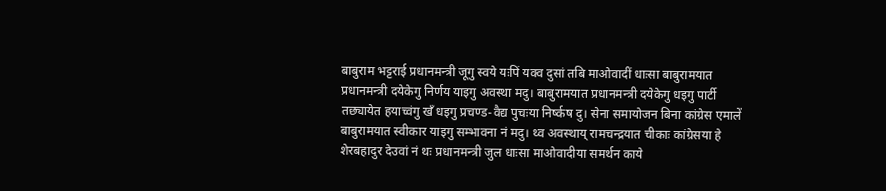बाबुराम भट्टराई प्रधानमन्त्री जूगु स्वये यःपिं यक्व दुसां तबि माओवादीं धाःसा बाबुरामयात प्रधानमन्त्री दयेकेगु निर्णय याइगु अवस्था मदु। बाबुरामयात प्रधानमन्त्री दयेकेगु धइगु पार्टी तछ्यायेत हयाच्वंगु खँ धइगु प्रचण्ड-वैद्य पुचःया निर्ष्कष दु। सेना समायोजन बिना कांग्रेस एमालें बाबुरामयात स्वीकार याइगु सम्भावना नं मदु। थ्व अवस्थाय् रामचन्द्रयात चीकाः कांग्रेसया हे शेरबहादुर देउवां नं थः प्रधानमन्त्री जुल धाःसा माओवादीया समर्थन काये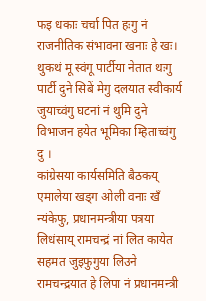फइ धकाः चर्चा पित हःगु नं राजनीतिक संभावना खनाः हे खः। थुकथं मू स्वंगू पार्टीया नेतात थःगु पार्टी दुने सिबें मेगु दलयात स्वीकार्य जुयाच्वंगु घटनां नं थुमि दुने विभाजन हयेत भूमिका म्हिताच्वंगु दु ।
कांग्रेसया कार्यसमिति बैठकय् एमालेया खड्ग ओली वनाः खँ न्यंकेफु, प्रधानमन्त्रीया पत्रया लिधंसाय् रामचन्द्रं नां लित कायेत सहमत जुइफुगुया लिउने रामचन्द्रयात हे लिपा नं प्रधानमन्त्री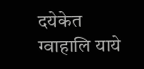दयेकेत ग्वाहालि याये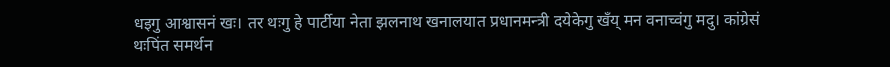धइगु आश्वासनं खः। तर थःगु हे पार्टीया नेता झलनाथ खनालयात प्रधानमन्त्री दयेकेगु खँय् मन वनाच्वंगु मदु। कांग्रेसं थःपिंत समर्थन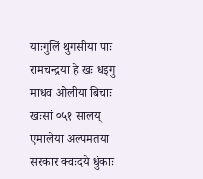याःगुलिं थुगसीया पाः रामचन्द्रया हे खः धइगु माधव ओलीया बिचाः खःसां ०५१ सालय् एमालेया अल्पमतया सरकार क्वःदये धुंकाः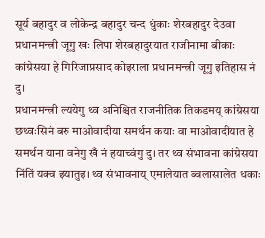सूर्य बहादुर व लोकेन्द्र बहादुर चन्द धुंकाः शेरबहादुर देउवा प्रधानमन्त्री जूगु खः लिपा शेरबहादुरयात राजीनामा बीकाः कांग्रेसया हे गिरिजाप्रसाद कोइराला प्रधानमन्त्री जूगु इतिहास नं दु।
प्रधानमन्त्री ल्ययेगु थ्व अनिश्चित राजनीतिक तिकडमय् कांग्रेसया छथ्वःसिनं बरु माओवादीया समर्थन कयाः वा माओवादीयात हे समर्थन याना वनेगु खँ नं हयाच्वंगु दु। तर थ्व संभावना कांग्रेसया निंतिं यक्व झ्यातुइ। थ्व संभावनाय् एमालेयात ब्वलासालेत धकाः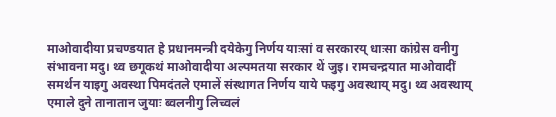माओवादीया प्रचण्डयात हे प्रधानमन्त्री दयेकेगु निर्णय याःसां व सरकारय् धाःसा कांग्रेस वनीगु संभावना मदु। थ्व छगूकथं माओवादीया अल्पमतया सरकार थें जुइ। रामचन्द्रयात माओवादीं समर्थन याइगु अवस्था पिमदंतले एमालें संस्थागत निर्णय याये फइगु अवस्थाय् मदु। थ्व अवस्थाय् एमाले दुने तानातान जुयाः ब्वलनीगु लिच्वलं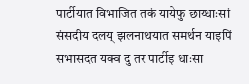पार्टीयात विभाजित तकं यायेफु छाय्धाःसां संसदीय दलय् झलनाथयात समर्थन याइपिं सभासदत यक्व दु तर पार्टीइ धाःसा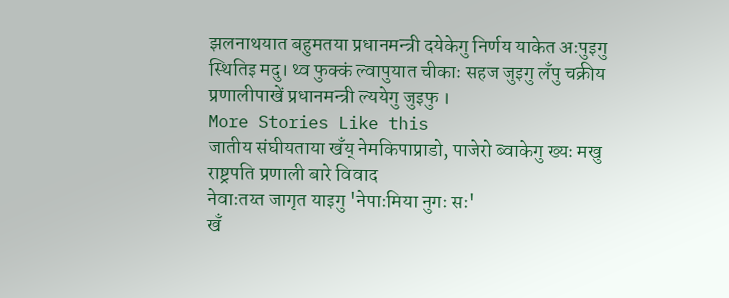झलनाथयात बहुमतया प्रधानमन्त्री दयेकेगु निर्णय याकेत अःपुइगु स्थितिइ मदु। थ्व फुक्कं ल्वापुयात चीकाः सहज जुइगु लँपु चक्रीय प्रणालीपाखें प्रधानमन्त्री ल्ययेगु जुइफु ।
More Stories Like this
जातीय संघीयताया खँय् नेमकिपाप्राडो, पाजेरो ब्वाकेगु ख्यः मखु
राष्ट्रपति प्रणाली बारे विवाद
नेवाःतय्त जागृत याइगु 'नेपाःमिया नुगः सः'
खँ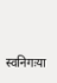स्वनिगःया